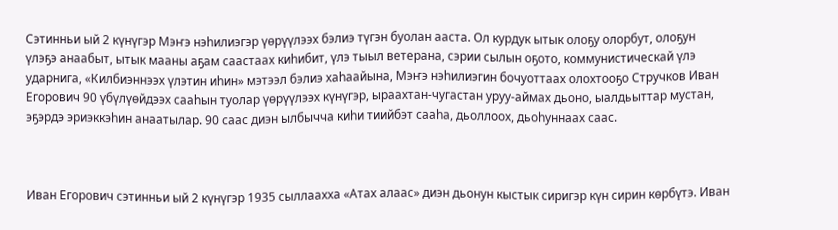Сэтинньи ый 2 күнүгэр Мэҥэ нэһилиэгэр үөрүүлээх бэлиэ түгэн буолан ааста. Ол курдук ытык олоҕу олорбут, олоҕун үлэҕэ анаабыт, ытык мааны аҕам саастаах киһибит, үлэ тыыл ветерана, сэрии сылын оҕото, коммунистическай үлэ ударнига, «Килбиэннээх үлэтин иһин» мэтээл бэлиэ хаһаайына, Мэҥэ нэһилиэгин бочуоттаах олохтооҕо Стручков Иван Егорович 90 үбүлүөйдээх сааһын туолар үөрүүлээх күнүгэр, ыраахтан-чугастан уруу-аймах дьоно, ыалдьыттар мустан, эҕэрдэ эриэккэһин анаатылар. 90 саас диэн ылбычча киһи тиийбэт сааһа, дьоллоох, дьоһуннаах саас.



Иван Егорович сэтинньи ый 2 күнүгэр 1935 сыллаахха «Атах алаас» диэн дьонун кыстык сиригэр күн сирин көрбүтэ. Иван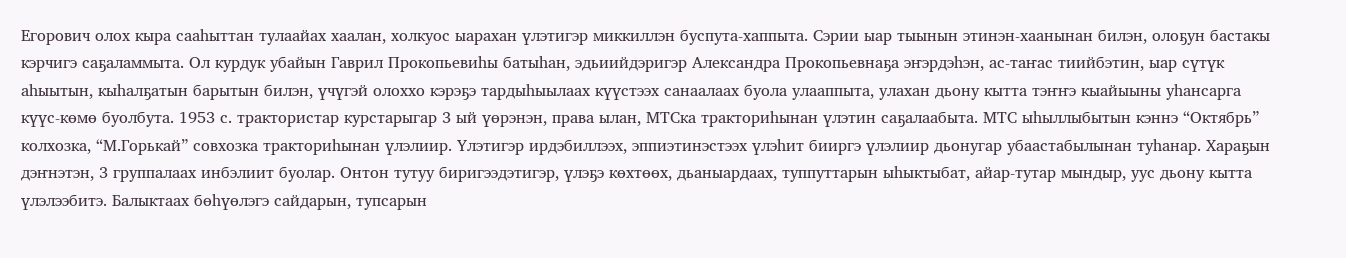Егорович олох кыра сааһыттан тулаайах хаалан, холкуос ыарахан үлэтигэр миккиллэн буспута-хаппыта. Сэрии ыар тыынын этинэн-хаанынан билэн, олоҕун бастакы кэрчигэ саҕаламмыта. Ол курдук убайын Гаврил Прокопьевиһы батыһан, эдьиийдэригэр Александра Прокопьевнаҕа эҥэрдэһэн, ас-таҥас тиийбэтин, ыар сүтүк аһыытын, кыһалҕатын барытын билэн, үчүгэй олоххо кэрэҕэ тардыһыылаах күүстээх санаалаах буола улааппыта, улахан дьону кытта тэҥҥэ кыайыыны уһансарга күүс-көмө буолбута. 1953 с. трактористар курстарыгар 3 ый үөрэнэн, права ылан, МТСка тракториһынан үлэтин саҕалаабыта. МТС ыһыллыбытын кэннэ “Октябрь” колхозка, “М.Горькай” совхозка тракториһынан үлэлиир. Үлэтигэр ирдэбиллээх, эппиэтинэстээх үлэһит бииргэ үлэлиир дьонугар убаастабылынан туһанар. Хараҕын дэҥнэтэн, 3 группалаах инбэлиит буолар. Онтон тутуу биригээдэтигэр, үлэҕэ көхтөөх, дьаныардаах, туппуттарын ыhыктыбат, айар-тутар мындыр, уус дьону кытта үлэлээбитэ. Балыктаах бөһүөлэгэ сайдарын, тупсарын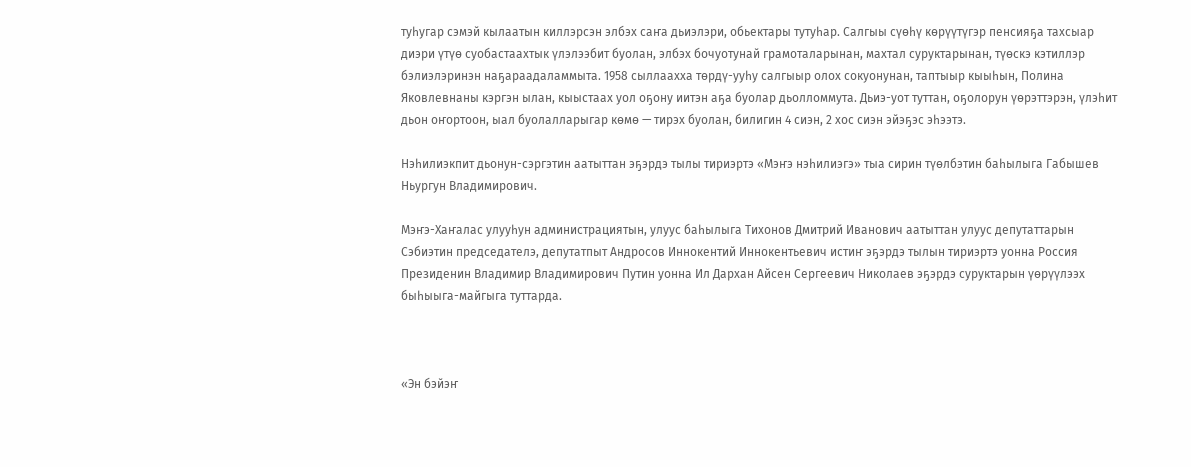туһугар сэмэй кылаатын киллэрсэн элбэх саҥа дьиэлэри, обьектары тутуһар. Салгыы сүөһү көрүүтүгэр пенсияҕа тахсыар диэри үтүө суобастаахтык үлэлээбит буолан, элбэх бочуотунай грамоталарынан, махтал суруктарынан, түөскэ кэтиллэр бэлиэлэринэн наҕараадаламмыта. 1958 сыллаахха төрдү-ууһу салгыыр олох сокуонунан, таптыыр кыыһын, Полина Яковлевнаны кэргэн ылан, кыыстаах уол оҕону иитэн аҕа буолар дьолломмута. Дьиэ-уот туттан, оҕолорун үөрэттэрэн, үлэһит дьон оҥортоон, ыал буолалларыгар көмө — тирэх буолан, билигин 4 сиэн, 2 хос сиэн эйэҕэс эһээтэ.

Нэһилиэкпит дьонун-сэргэтин аатыттан эҕэрдэ тылы тириэртэ «Мэҥэ нэһилиэгэ» тыа сирин түөлбэтин баһылыга Габышев Ньургун Владимирович.

Мэҥэ-Хаҥалас улууһун администрациятын, улуус баһылыга Тихонов Дмитрий Иванович аатыттан улуус депутаттарын Сэбиэтин председателэ, депутатпыт Андросов Иннокентий Иннокентьевич истиҥ эҕэрдэ тылын тириэртэ уонна Россия Президенин Владимир Владимирович Путин уонна Ил Дархан Айсен Сергеевич Николаев эҕэрдэ суруктарын үөрүүлээх быһыыга-майгыга туттарда.



«Эн бэйэҥ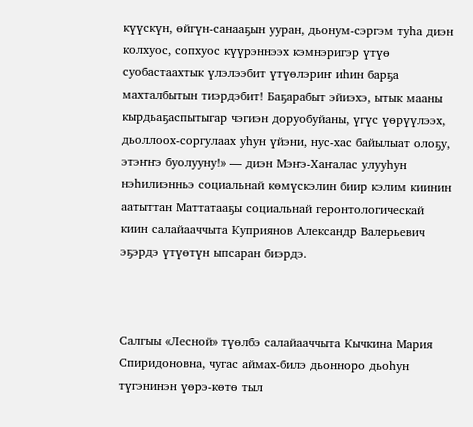күүскүн, өйгүн-санааҕын ууран, дьонум-сэргэм туһа диэн колхуос, сопхуос күүрэннээх кэмнэригэр үтүө суобастаахтык үлэлээбит үтүөлэриҥ иһин барҕа махталбытын тиэрдэбит! Баҕарабыт эйиэхэ, ытык мааны кырдьаҕаспытыгар чэгиэн доруобуйаны, үгүс үөрүүлээх, дьоллоох-соргулаах уһун үйэни, нус-хас байылыат олоҕу, этэҥҥэ буолууну!» — диэн Мэҥэ-Хаҥалас улууһун нэһилиэнньэ социальнай көмүскэлин биир кэлим киинин аатыттан Маттатааҕы социальнай геронтологическай киин салайааччыта Куприянов Александр Валерьевич эҕэрдэ үтүөтүн ыпсаран биэрдэ.



Салгыы «Лесной» түөлбэ салайааччыта Кычкина Мария Спиридоновна, чугас аймах-билэ дьонноро дьоһун түгэнинэн үөрэ-көтө тыл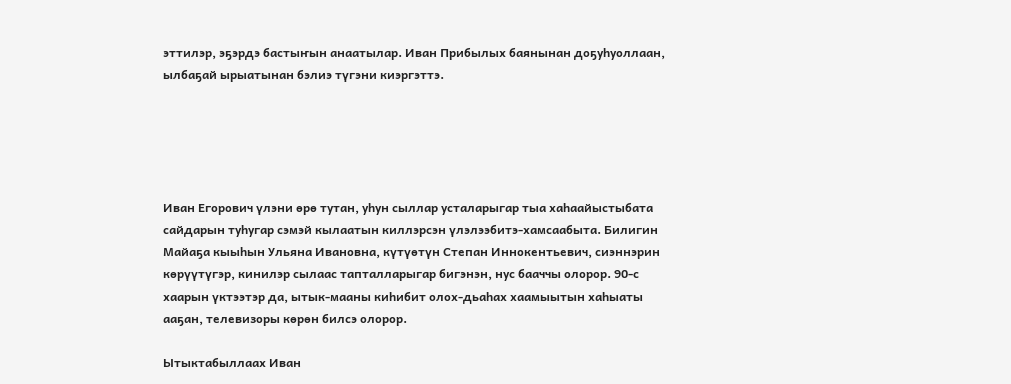эттилэр, эҕэрдэ бастыҥын анаатылар. Иван Прибылых баянынан доҕуһуоллаан, ылбаҕай ырыатынан бэлиэ түгэни киэргэттэ.





Иван Егорович үлэни өрө тутан, уһун сыллар усталарыгар тыа хаһаайыстыбата сайдарын туһугар сэмэй кылаатын киллэрсэн үлэлээбитэ-хамсаабыта. Билигин Майаҕа кыыһын Ульяна Ивановна, күтүөтүн Степан Иннокентьевич, сиэннэрин көрүүтүгэр, кинилэр сылаас тапталларыгар бигэнэн, нус бааччы олорор. 90-с хаарын үктээтэр да, ытык-мааны киһибит олох-дьаһах хаамыытын хаһыаты ааҕан, телевизоры көрөн билсэ олорор.

Ытыктабыллаах Иван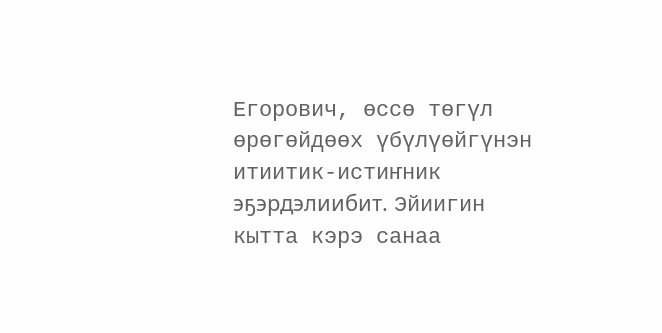Егорович, өссө төгүл өрөгөйдөөх үбүлүөйгүнэн итиитик-истиҥник эҕэрдэлиибит. Эйиигин кытта кэрэ санаа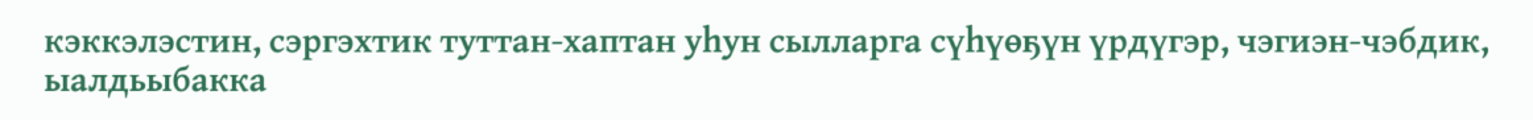кэккэлэстин, сэргэхтик туттан-хаптан уһун сылларга сүһүөҕүн үрдүгэр, чэгиэн-чэбдик, ыалдьыбакка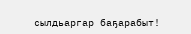сылдьаргар баҕарабыт!